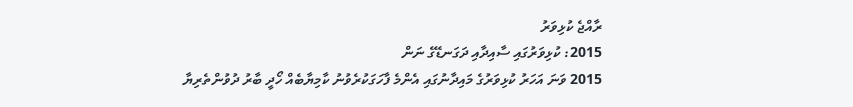ރާއްޖެ ކުޅިވަރު
2015: ކުޅިވަރުގައި ސާއިދާއި ދަގަނޑޭގެ ނަން
2015 ވަނަ އަހަރު ކުޅިވަރުގެ މައިދާނުގައި އެންމެ ފާހަގަކުރެވުނު ކާމިޔާބެއް ހޯދީ ބާރު ދުވުންތެރިޔާ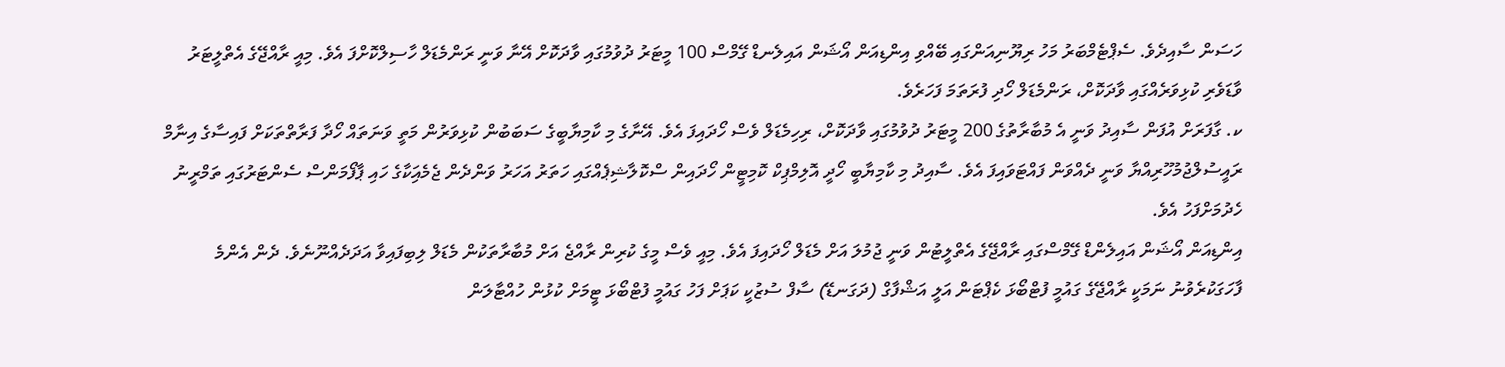ހަސަން ސާއިދެވެ. ސެޕްޓެމްބަރު މަހު ރިޔޫނިއަންގައި ބޭއްވި އިންޑިއަން އޯޝަން އައިލެނޑް ގޭމްސް 100 މީޓަރު ދުވުމުގައި ވާދަކޮށް އޭނާ ވަނީ ރަންމެޑަލް ހާސިލްކޮށްފަ އެވެ. މިއީ ރާއްޖޭގެ އެތްލީޓަރު ވާޑަވެރި ކުޅިވަރެއްގައި ވާދަކޮށް، ރަންމެޑަލް ހޯދި ފުރަތަމަ ފަހަރެވެ.
ކ. ގާފަރަށް އުފަން ސާއިދު ވަނީ އެ މުބާރާތުގެ 200 މީޓަރު ދުވުމުގައި ވާދަކޮށް، ރިހިމެޑަލް ވެސް ހޯދައިފަ އެވެ. އޭނާގެ މި ކާމިޔާބީގެ ސަބަބުން ކުޅިވަރުން މަތީ ވަނަތައް ހޯދާ ފަރާތްތަކަށް ފައިސާގެ އިނާމް ރައީސުލްޖުމުހޫރިއްޔާ ވަނީ ދެއްވަން ފައްޓަވައިފަ އެވެ. ސާއިދު މި ކާމިޔާބީ ހޯދީ އޮލިމްޕިކް ކޮމިޓީން ހޯދައިން ސްކޮލާޝިޕެއްގައި ހަތަރު އަހަރު ވަންދެން ޖެމެއަިކާގެ ހައި ޕާފޯމަންސް ސެންޓަރުގައި ތަމްރީނު ހެދުމަށްފަހު އެވެ.
އިންޑިއަން އޯޝަން އައިލެންޑް ގޭމްސްގައި ރާއްޖޭގެ އެތްލީޓުން ވަނީ ޖުމުލަ އަށް މެޑަލް ހޯދައިފަ އެވެ. މިއީ ވެސް މީގެ ކުރިން ރާއްޖެ އަށް މުބާރާތަކުން މެޑަލް ލިބިފައިވާ އަދަދެއްނޫނެވެ. ދެން އެންމެ ފާހަގަކުރެވުނު ނަމަކީ ރާއްޖޭގެ ގައުމީ ފުޓްބޯޅަ ކެޕްޓަން އަލީ އަޝްފާގް (ދަގަނޑޭ) ސާފް ސުޒުކީ ކަޕަށް ފަހު ގައުމީ ފުޓްބޯޅަ ޓީމަށް ކުޅުން ހުއްޓާލަން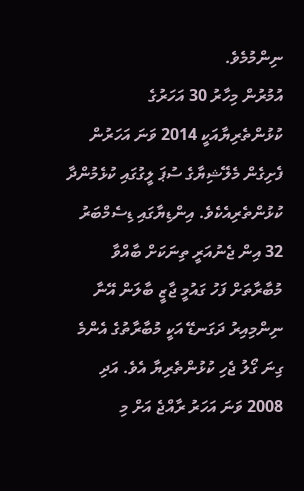ނިންމުމެވެ.
އުމުރުން މިހާރު 30 އަހަރުގެ ކުޅުންތެރިޔާއަކީ 2014 ވަނަ އަހަރުން ފެށިގެން މެލޭޝިޔާގެ ސުޕަ ލީގުގައި ކުޅެމުންދާ ކުޅުންތެރިއެކެވެ. އިންޑިޔާގައި ޑިސެމްބަރު 32 އިން ޖެނުއަރީ ތިނަކަށް ބާއްވާ މުބާރާތަށް ފަހު ގައުމީ ޖާޒީ ބާލަން އޭނާ ނިންމިއިރު ދަގަނޑޭ އަކީ މުބާރާތުގެ އެންމެ ގިނަ ގޯލު ޖެހި ކުޅުންތެރިޔާ އެވެ. އަދި 2008 ވަނަ އަހަރު ރާއްޖެ އަށް މި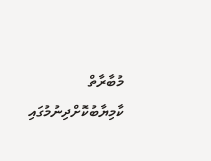މުބާރާތް ކާމިޔާބުކޮށްދިނުމުގައި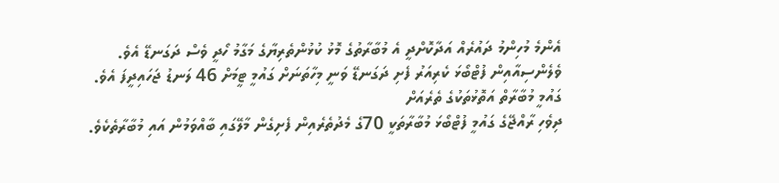އެންމެ މުހިންމު ދައުރެއް އަދާކޮށްދީ އެ މުބާރާތުގެ މޮޅު ކުޅުންތެރިޔާގެ މަގާމު ހޯދީ ވެސް ދަގަނޑޭ އެވެ.
ވެލެންސިއާއިން ފުޓްބޯޅަ ކެރިއަރު ފެށި ދަގަނޑޭ ވަނީ މިހާތަނަށް ގައުމީ ޓީމަށް 46 ލަނޑު ޖަހައިދީފަ އެވެ.
ގައުމީ މުބާރާތް އަތޮޅުތަކުގެ ތެރެއަށް
ދިވެހި ރާއްޖޭގެ ގައުމީ ފުޓްބޯޅަ މުބާރާތަކީ 70ގެ މެދުތެރެއިން ފެށިގެން މާލޭގައި ބާއްވަމުން އައި މުބާރާތެކެވެ.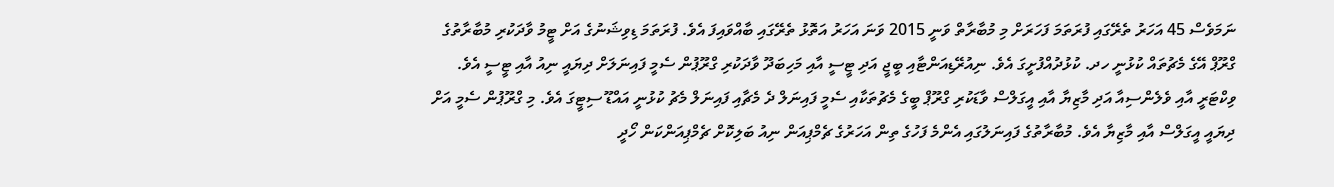ނަމަވެސް 45 އަހަރު ތެރޭގައި ފުރަތަމަ ފަހަރަށް މި މުބާރާތް ވަނީ 2015 ވަނަ އަހަރު އަތޮޅު ތެރޭގައި ބާއްވައިފަ އެވެ. ފުރަތަމަ ޑިވިޝަނުގެ އަށް ޓީމު ވާދަކުރި މުބާރާތުގެ ގްރޫޕް އޭގެ މެޗުތައް ކުޅުނީ ހދ. ކުޅުދުއްފުށީގަ އެވެ. ނިއުރޭޑިއަންޓާއި ބީޖީ އަދި ޓީސީ އާއި މަހިބަދޫ ވާދަކުރި ގްރޫޕުން ސެމީ ފައިނަލަށް ދިޔައީ ނިއު އާއި ޓީސީ އެވެ.
ވިކްޓަރީ އާއި ވެލެންސިއާ އަދި މާޒިޔާ އާއި އީގަލްސް ވާޑަކުރި ގްރޫޕް ބީގެ މެޗުތަކާއި ސެމީ ފައިނަލް ދެ މެޗާއި ފައިނަލް މެޗު ކުޅުނީ އައްޑޫ ސިޓީގަ އެވެ. މި ގްރޫޕުން ސެމީ އަށް ދިޔައީ އީގަލްސް އާއި މާޒިޔާ އެވެ. މުބާރާތުގެ ފައިނަލުގައި އެންމެ ފަހުގެ ތިން އަހަރުގެ ޗެމްޕިއަން ނިއު ބަލިކޮށް ޗެމްޕިއަންކަން ހޯދީ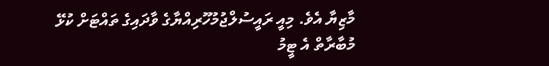މާޒިޔާ އެވެ. މިއީ ރައީސުލްޖުމުހޫރިއްޔާގެ ވާދައިގެ ތައްޓަށް ކުޅޭ މުބާރާތް އެ ޓީމު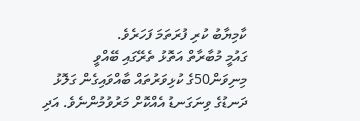ކާމިޔާބު ކުރި ފުރަތަމަ ފަހަރެވެ.
ގައުމީ މުބާރާތް އަތޮޅު ތެރޭގައި ބޭއްވީ މިނިވަން50ގެ ކުޅިވަރުތައް ބާއްވައިގެން ގަލޮޅު ދަނޑުގެ ވިނަގަނޑު އެއްކޮށް މަރުވުމުންނެވެ. އަދި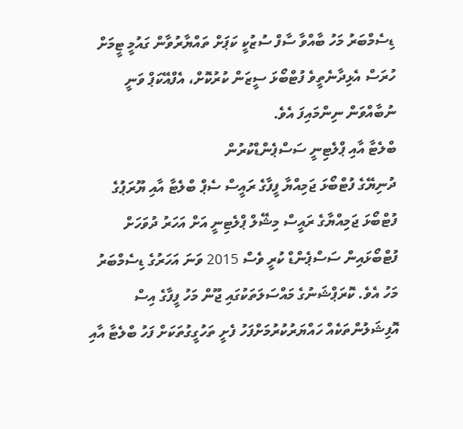ޑިސެމްބަރު މަހު ބާއްވާ ސާފް ސުޒުކީ ކަޕަށް ތައްޔާރުވާން ގައުމީ ޓީމަށް ހުރަސް އެޅިދާނެތީވެ ފުޓްބޯޅަ ސީޒަން ކުރުކޮށް، އެފްއޭކަޕް ވަނީ ނުބާއްވަން ނިންމައިފަ އެވެ.
ބްލެޓާ އާއި ޕްލެޓިނީ ސަސްޕެންޑްކުރުން
ދުނިޔޭގެ ފުޓްބޯޅަ ޖަމިއްޔާ ފީފާގެ ރައީސް ސެޕް ބްލެޓާ އާއި ޔޫރަޕުގެ ފުޓްބޯޅަ ޖަމިއްޔާގެ ރައީސް މިޝޭލް ޕްލެޓިނީ އަށް އަހަރު ދުވަހަށް ފުޓްބޯޅައިން ސަސްޕެންޑް ކުރީ ވެސް 2015 ވަނަ އަހަރުގެ ޑިސެމްބަރު މަހު އެވެ. ކޮރަޕްޝަނުގެ މައްސަލަތަކުގައި ޖޫން މަހު ފީފާގެ އިސް އޮފިޝަލުންތަކެއް ހައްޔަރުކުރުމަށްފަހު ފެށީ ތަހުގީގުތަކަށް ފަހު ބްލެޓާ އާއި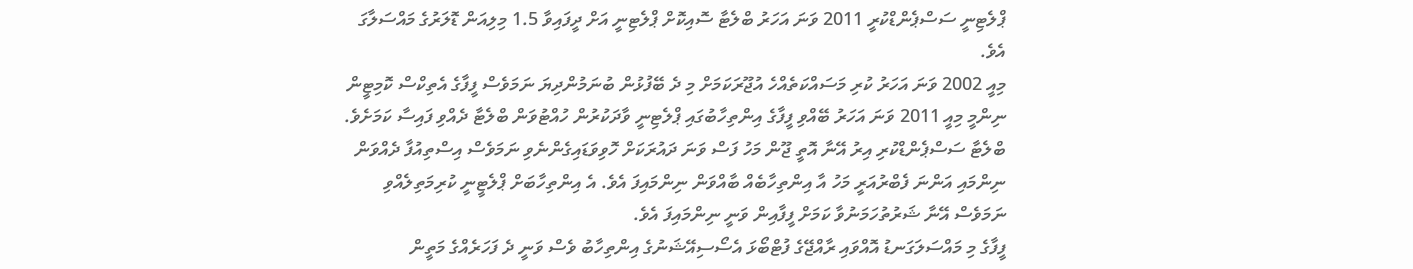ޕްލެޓިނީ ސަސްޕެންޑްކުރީ 2011 ވަނަ އަހަރު ބްލެޓާ ސޮއިކޮށް ޕްލެޓިނީ އަށް ދީފައިވާ 1.5 މިލިއަން ޑޮލަރުގެ މައްސަލާގަ އެވެ.
މިއީ 2002 ވަނަ އަހަރު ކުރި މަސައްކަތެއްހެ އުޖޫރަކަމަށް މި ދެ ބޭފުޅުން ބުނަމުންދިޔަ ނަމަވެސް ފީފާގެ އެތިކްސް ކޮމިޓީން ނިންމީ މިއީ 2011 ވަނަ އަހަރު ބޭއްވި ފީފާގެ އިންތިހާބުގައި ޕްލެޓިނީ ވާދަކުރުން ހުއްޓުވަން ބްލެޓާ ދެއްވި ފައިސާ ކަމަށެވެ.
ބްލެޓާ ސަސްޕެންޑްކުރި އިރު އޭނާ އޮތީ ޖޫން މަހު ފަސް ވަނަ ދައުރަކަށް ހޮވިވަޑައިގެންނެވި ނަމަވެސް އިސްތިއުފާ ދެއްވަން ނިންމައި އަންނަ ފެބްރުއަރީ މަހު އާ އިންތިހާބެއް ބާއްވަން ނިންމައިފަ އެވެ. އެ އިންތިހާބަށް ޕްލެޓީނީ ކުރިމަތިލެއްވި ނަމަވެސް އޭނާ ޝަރުތުހަމަނުވާ ކަމަށް ފީފާއިން ވަނީ ނިންމައިފަ އެވެ.
ފީފާގެ މި މައްސަލަގަނޑު އޮއްވައި ރާއްޖޭގެ ފުޓްބޯޅަ އެސޯސިއޭޝަނުގެ އިންތިހާބު ވެސް ވަނީ ދެ ފަހަރެއްގެ މަތީން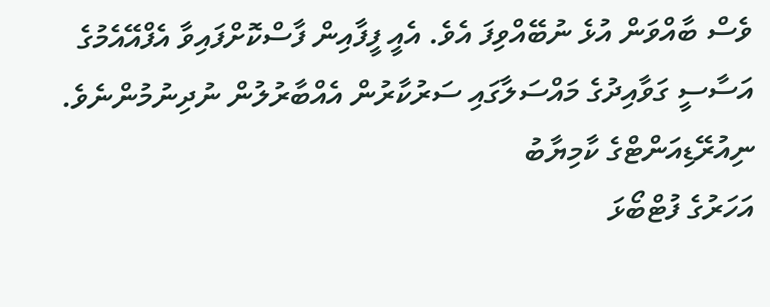ވެސް ބާއްވަން އުޅެ ނުބޭއްވިފަ އެވެ. އެއީ ފީފާއިން ފާސްކޮށްފައިވާ އެފްއޭއެމުގެ އަސާސީ ގަވާއިދުގެ މައްސަލާގައި ސަރުކާރުން އެއްބާރުލުން ނުދިނުމުންނެވެ.
ނިއުރޭޑިއަންޓްގެ ކާމިޔާބު
އަހަރުގެ ފުޓްބޯޅަ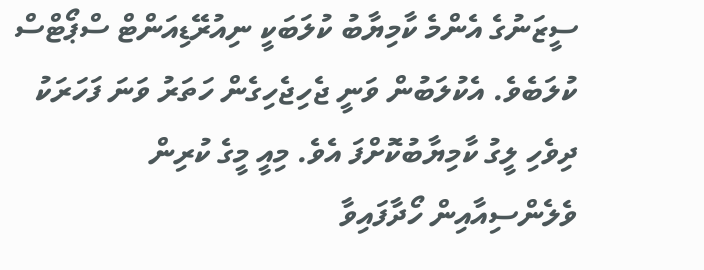ސީޒަނުގެ އެންމެ ކާމިޔާބު ކުލަބަކީ ނިއުރޭޑިއަންޓް ސްޕޯޓްސް ކުލަބެވެ. އެކުލަބުން ވަނީ ޖެހިޖެހިގެން ހަތަރު ވަނަ ފަހަރަކު ދިވެހި ލީގު ކާމިޔާބުކޮށްފަ އެވެ. މިއީ މީގެ ކުރިން ވެލެންސިއާއިން ހޯދާފައިވާ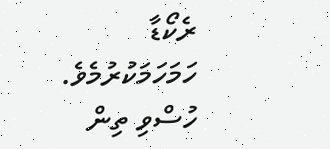ރެކޯޑާ ހަމަހަމަކުރުމެވެ. ހުސްވި ތިން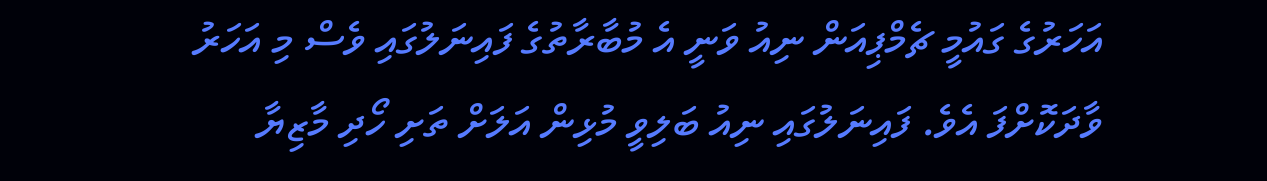އަހަރުގެ ގައުމީ ޗެމްޕިއަން ނިއު ވަނީ އެ މުބާރާތުގެ ފައިނަލުގައި ވެސް މި އަހަރު ވާދަކޮށްފަ އެވެ. ފައިނަލުގައި ނިއު ބަލިވީ މުޅިން އަލަށް ތަށި ހޯދި މާޒިޔާ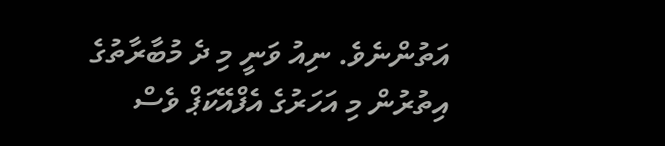އަތުންނެވެ. ނިއު ވަނީ މި ދެ މުބާރާތުގެ އިތުރުން މި އަހަރުގެ އެފްއޭކަޕް ވެސް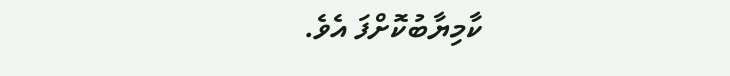ކާމިޔާބުކޮށްފަ އެވެ.